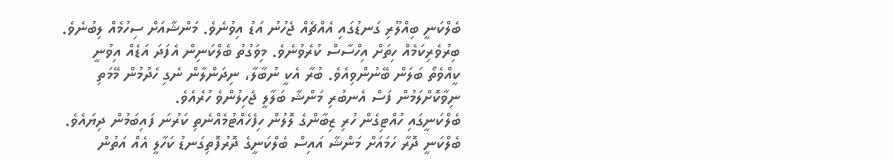ބެލްކަނީ ބިއްލޫރި ގަނޑުގައި އެއްޗެއް ޖެހުނު އަޑު އިވުނެވެ. މަންޝާއަށް ސިހުމެއް ލިބުނެވެ. ބިރުވެރިކަމެއް ހިތަށް އިހްސާސް ކުރެވުނެވެ. މިވަގުތު ބެލްކަނިން އެފަދަ އަޑެއް އިވުނީ ކީއްވެތޯ ބަލަން ބޭނުންވިއެވެ. ބުރާ އެކީ ނުބާލާ، ނިދަންލާން ނެގި ހެދުމުން މޭމަތި ނިވާކޮށްލަމުން ފަސް އެނބުރި މަންޝާ ބަލާލީ ޖެހިލުންވެ ހުރެއެވެ.
ބެލްކަނީގައި ހުއްޓިގެން ހުރި ޒިބާންގެ ލޮލުން ހިފެހެއްޓުމެއްނެތި ކަރުނަ ފައިބަމުން ދިޔައެވެ. ބެލްކަނީ ދޮރާ ހަމައަށް މަންޝާ އައިސް ބެލްކަނީގެ ދޮރުފޮތިގަނޑު ކަހާލީ އެއް އަތުން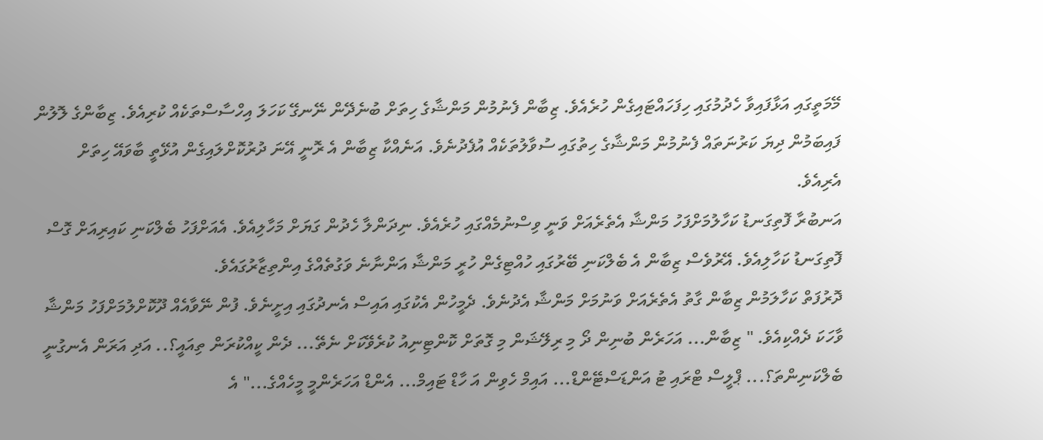މޭމަތީގައި އަޅާފައިވާ ހެދުމުގައި ހިފަހައްޓައިގެން ހުރެއެވެ. ޒިބާން ފެނުމުން މަންޝާގެ ހިތަށް ބުނެދޭން ނޭނގޭ ކަހަލަ އިހްސާސްތަކެއް ކުރިއެވެ. ޒިބާންގެ ލޮލުން ފައިބަމުން ދިޔަ ކަރުނަތައް ފެނުމުން މަންޝާގެ ހިތުގައި ސުވާލުތަކެއް އުފެދުނެވެ. އަނެއްކާ ޒިބާން އެ ރޮނީ އޭނަ ދުރުކޮށްލައިގެން އުޅޭތީ ބާވައޭ ހިތަށް އެރިއެވެ.
އަނބުރާ ފޮތިގަނޑު ކަހާލުމަށްފަހު މަންޝާ އެތެރެއަށް ވަނީ ވިސްނުމެއްގައި ހުރެއެވެ. ނިދަންލާ ހެދުން ގަޔަށް މަހާލިއެވެ. އެއަށްފަހު ބެލްކަނި ކައިރިއަށް ގޮސް ފޮތިގަނޑު ކަހާލިއެވެ. އޭރުވެސް ޒިބާން އެ ބެލްކަނި ބޭރުގައި ހުއްޓިގެން ހުރީ މަންޝާ އަންނާނެ ވަގުތެއްގެ އިންތިޒާރުގައެވެ.
ދޮރުފަތް ކަހާލަމުން ޒިބާން ގާތު އެތެރެއަށް ވަނުމަށް މަންޝާ އެދުނެވެ. ދެމީހުން އެކުގައި އައިސް އެނދުގައި އިށީނެވެ. ފުން ނޭވާއެއް ދޫކޮށްލުމަށްފަހު މަންޝާ ވާހަކަ ދެއްކިއެވެ. " ޒިބާން... އަހަރެން ބުނިން ދޯ މި ރިލޭޝަން މި ގޮތަށް ކޮންޓިނިއު ކުރެވޭކަށް ނެތޭ... ދެން ކީއްކުރަން ތިއައީ؟.. އަދި އަރަން އެނގުނީ ބެލްކަނިންތަ؟... ޕްލީސް ޓްރައި ޓު އަންޑަސްޓޭންޑް... އައިމް ހެވިން އަ ހާޑް ޓައިމް... އެންޑް އަހަރެންމީ މީހެއްގެ..." އެ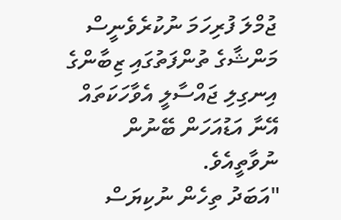ޖުމްލަ ފުރިހަމަ ނުކުރެވެނީސް މަންޝާގެ ތުންފަތުގައި ޒިބާންގެ އިނގިލި ޖައްސާލީ އެވާހަކަތައް އޭނާ އަޑުއަހަން ބޭނުން ނުވާތީއެވެ.
"އަބަދު ތިހެން ނުކިޔަސް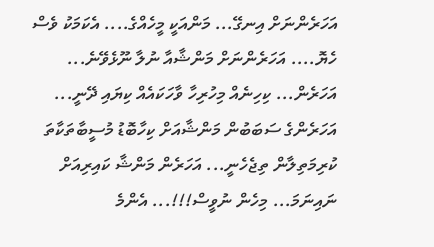އަހަރެންނަށް އިނގޭ... މަންއަކީ މީހެއްގެ.... އެކަމަކު ވެސް ހެޔޮ.... އަހަރެންނަށް މަންޝާއާ ނުލާ ނޫޅެވޭނެ... އަހަރެން... ކިހިނެއް މިހުރިހާ ވާހަކައެއް ކިޔައި ދޭނީ... އަހަރެންގެ ސަބަބުން މަންޝާއަށް ކިހާބޮޑު މުސީބާތަކާތަ ކުރިމަތިލާން ތިޖެހެނީ... އަހަރެން މަންޝާ ކައިރިއަށް ނައިނަމަ... މިހެން ނުވީސް!!!... އެންމެ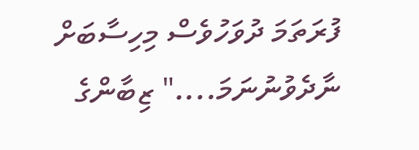ފުރަތަމަ ދުވަހުވެސް މިހިސާބަށް ނާދެވުނުނަމަ...." ޒިބާންގެ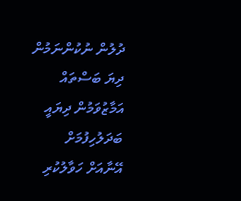ދުލުން ނުކުންނަމުން ދިޔަ ބަސްތައް އަމާޒުވަމުން ދިޔައީ ބަދަލުހިފުމަށް އޭނާއަށް ހަވާލުކުރި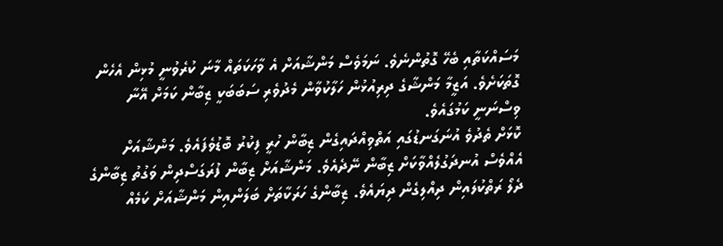މަސައްކަތާއި ބެހޭ ގޮތުންނެވެ. ނަމަވެސް މަންޝާއަށް އެ ވާހަކަތައް މާނަ ކުރެވުނީ މުޅިން އެހެން ގޮތަކަށެވެ. އަޒީމާ މަންޝާގެ ދިރިއުޅުން ހަލާކުވާން މެދުވެރި ސަބަބަކީ ޒިބާން ކަމަށް އޭނާ ވިސްނަނީ ކަމުގައެވެ.
ކޮޅަށް ތެދުވެ އުނަގަނޑުގައި އަތްވިއްދައިގެން ޒިބާން ހުރީ ފިކުރު ބޮޑުވެފައެވެ. މަންޝާއަށް އެއްވެސް އުނދަގުލެއްވާކަށް ޒިބާން ނޭދެއެވެ. މަންޝާއަށް ޒިބާން ފުރަގަސްދިން ވަގުތު ޒިބާންގެ ދެލޯ ރަތްކުލައިން ދިއްލިގެން ދިޔައެވެ. ޒިބާންގެ ހަރަކާތަށް ބަލަންއިން މަންޝާއަށް ކަމެއް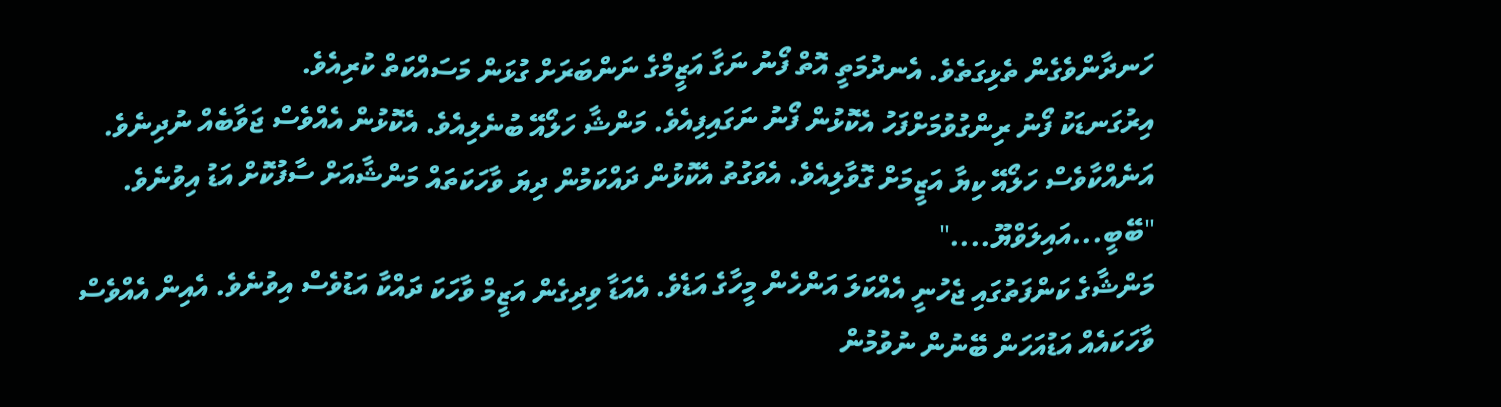ހަނދާންވެގެން ތެޅިގަތެވެ. އެނދުމަތީ އޮތް ފޯނު ނަގާ އަޒީމްގެ ނަންބަރަށް ގުޅަން މަސައްކަތް ކުރިއެވެ.
އިރުގަނޑަކު ފޯނު ރިންގުވުމަށްފަހު އެކޮޅުން ފޯނު ނަގައިފިއެވެ. މަންޝާ ހަލޯއޭ ބުނެލިއެވެ. އެކޮޅުން އެއްވެސް ޖަވާބެއް ނުދިނެވެ. އަނެއްކާވެސް ހަލޯއޭ ކިޔާ އަޒީމަށް ގޮވާލިއެވެ. އެވަގުތު އެކޮޅުން ދައްކަމުން ދިޔަ ވާހަކަތައް މަންޝާއަށް ސާފުކޮށް އަޑު އިވުނެވެ.
"ބޭބީ...އައިލަވްޔޫ...."
މަންޝާގެ ކަންފަތުގައި ޖެހުނީ އެއްކަލަ އަންހެން މީހާގެ އަޑެވެ. އެއަޑާ ވިދިގެން އަޒީމް ވާހަކަ ދައްކާ އަޑުވެސް އިވުނެވެ. އެއިން އެއްވެސް ވާހަކައެއް އަޑުއަހަން ބޭނުން ނުވުމުން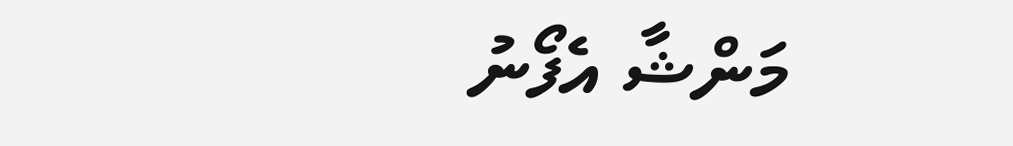މަންޝާ އެފޯނު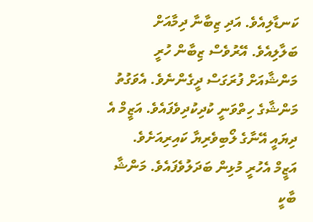ކަނޑާލިއެވެ. އަދި ޒިބާނާ ދިމާއަށް ބަލާލިއެވެ. އޭރުވެސް ޒިބާން ހުރީ މަންޝާއަށް ފުރަގަސް ދީގެންނެވެ. އެވަގުތު މަންޝާގެ ހިތްވަނީ ކުދިކުދިވެފައެވެ. އަޒީމް އެ ދިޔައީ އޭނާގެ ލޯބިވެރިޔާ ކައިރިއަށެވެ. އަޒީމް އެހުރީ މުޅިން ބަދަލުވެފައެވެ. މަންޝާ ބާކީ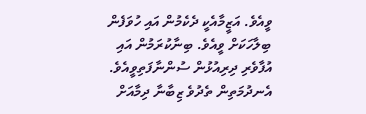ވީއެވެ. އަޒީމާއެކީ ދެކެމުން އައި ހުވަފެން ބިލާހަކަށް ވީއެވެ. ބިނާކުރަމުން އައި އުފާވެރި ދިރިއުޅުން ސުންނާފަތިވީއެވެ.
އެނދުމަތިން ތެދުވެ ޒިބާނާ ދިމާއަށް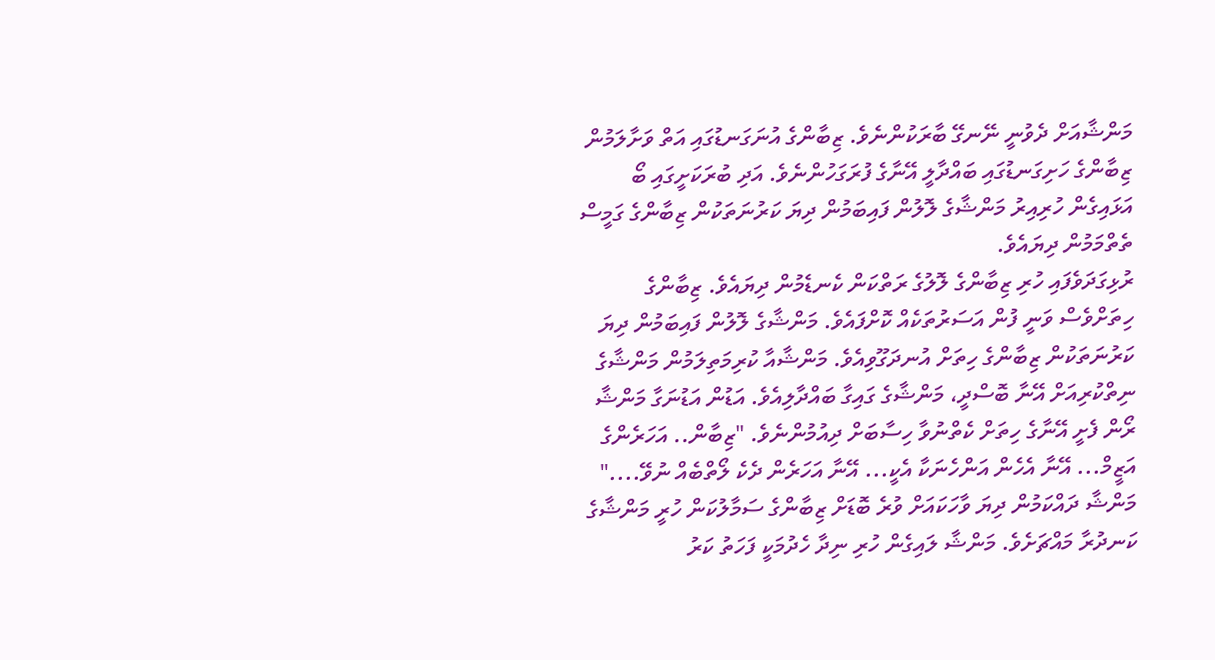މަންޝާއަށް ދެވުނީ ނޭނގޭ ބާރަކުންނެވެ. ޒިބާންގެ އުނަގަނޑުގައި އަތް ވަށާލަމުން ޒިބާންގެ ހަށިގަނޑުގައި ބައްދާލީ އޭނާގެ ފުރަގަހުންނެވެ. އަދި ބުރަކަށީގައި ބޯ އަޅައިގެން ހުރިއިރު މަންޝާގެ ލޮލުން ފައިބަމުން ދިޔަ ކަރުނަތަކުން ޒިބާންގެ ގަމީސް ތެތްމަމުން ދިޔައެވެ.
ރުޅިގަދަވެފައި ހުރި ޒިބާންގެ ލޮލުގެ ރަތްކަން ކެނޑެމުން ދިޔައެވެ. ޒިބާންގެ ހިތަށްވެސް ވަނީ ފުން އަސަރުތަކެއް ކޮށްފައެވެ. މަންޝާގެ ލޮލުން ފައިބަމުން ދިޔަ ކަރުނަތަކުން ޒިބާންގެ ހިތަށް އުނދަގޫވިއެވެ. މަންޝާއާ ކުރިމަތިލަމުން މަންޝާގެ ނިތްކުރިއަށް އޭނާ ބޮސްދީ، މަންޝާގެ ގައިގާ ބައްދާލިއެވެ. އަޑުން އަޑުނަގާ މަންޝާ ރޯން ފެށީ އޭނާގެ ހިތަށް ކެތްނުވާ ހިސާބަށް ދިއުމުންނެވެ. "ޒިބާން.. އަހަރެންގެ އަޒީމް... އޭނާ އެހެން އަންހެނަކާ އެކީ... އޭނާ އަހަރެން ދެކެ ލޯތްބެއް ނުވޭ...."
މަންޝާ ދައްކަމުން ދިޔަ ވާހަކައަށް ވުރެ ބޮޑަށް ޒިބާންގެ ސަމާލުކަން ހުރީ މަންޝާގެ ކަނދުރާ މައްޗަށެވެ. މަންޝާ ލައިގެން ހުރި ނިދާ ހެދުމަކީ ފަހަތު ކަރު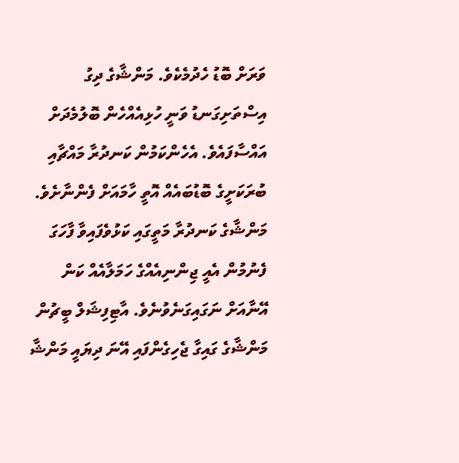ވަރަށް ބޮޑު ހެދުމެކެވެ. މަންޝާގެ ދިގު އިސްތަށިގަނޑު ވަނީ ހުޅިއެއްހެން ބޮލުމެދަށް އައްސާފައެވެ. އެހެންކަމުން ކަނދުރާ މައްޗާއި ބުރަކަށީގެ ބޮޑުބައެއް އޮތީ ހާމައަށް ފެންނާށެވެ.
މަންޝާގެ ކަނދުރާ މަތީގައި ކަޅުވެފައިވާ ފާހަގަ ފެނުމުން އެއީ ޖިންނިއެއްގެ ހަމަލާއެއް ކަން އޭނާއަށް ނަގައިގަނެވުނެވެ. އާޓިފިޝަލް ބީޗުން މަންޝާގެ ގައިގާ ޖެހިގެންފައި އޭނަ ދިޔައީ މަންޝާ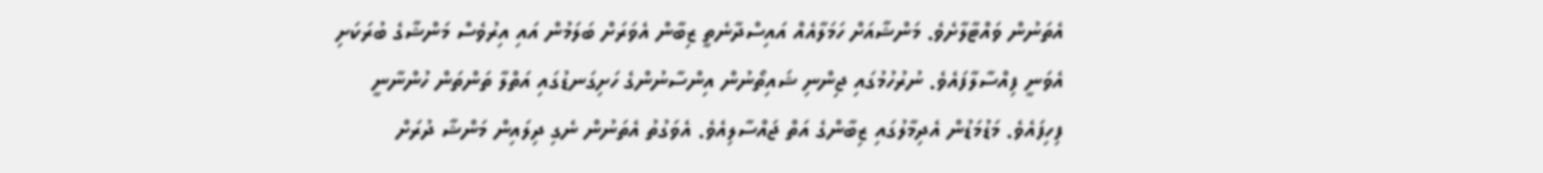އެތަނުން ވައްޓާލާށެވެ. މަންޝާއަށް ހަމަލާއެއް އައިސްދާނެތީ ޒިބާން އެވަރަށް ބަލަމުން އައި އިރުވެސް މަންޝާގެ ބުރަކަށި އެވަނީ ފިއްސާލާފައެވެ. ނުރުހުމުގައި ޖިންނި ޝައިތޯނުން އިންސާނުންގެ ހަށިގަނޑުގައި އަތްލާ ތަންތަން ހުންނާނީ ފިހިފައެވެ. މަޑުމަޑުން އެދިމާލުގައި ޒިބާންގެ އަތް ޖައްސާލިއެވެ. އެވަގުތު އެތަނުން ނެގި ދިލައިން މަންޝާ ދުރަށް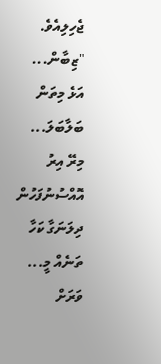ޖެހިލިއެވެ.
"ޒިބާން... އަޅެ މިތަން ބަލާބަލަ... މިރޭ އިރު އޮއްސުނުފަހުން ދިލަނަގާ ކަހާ ތަނެއް މީ... ވަރަށް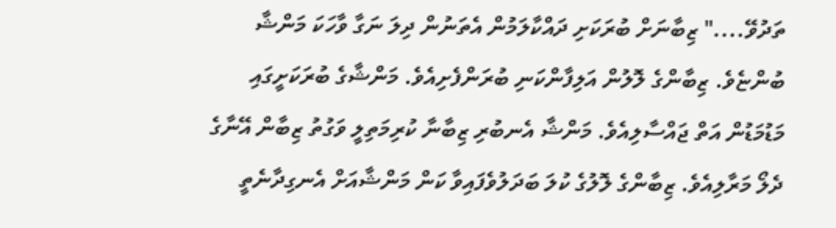ތަދުވޭ...." ޒިބާނަށް ބުރަކަށި ދައްކާލަމުން އެތަނުން ދިލަ ނަގާ ވާހަކަ މަންޝާ ބުންޏެވެ. ޒިބާންގެ ލޮލުން އަލިފާންކަނި ބުރަންފެށިއެވެ. މަންޝާގެ ބުރަކަށީގައި މަޑުމަޑުން އަތް ޖައްސާލިއެވެ. މަންޝާ އެނބުރި ޒިބާނާ ކުރިމަތިލީ ވަގުތު ޒިބާން އޭނާގެ ދެލޯ މަރާލިއެވެ. ޒިބާންގެ ލޮލުގެ ކުލަ ބަދަލުވެފައިވާ ކަން މަންޝާއަށް އެނގިދާނެތީ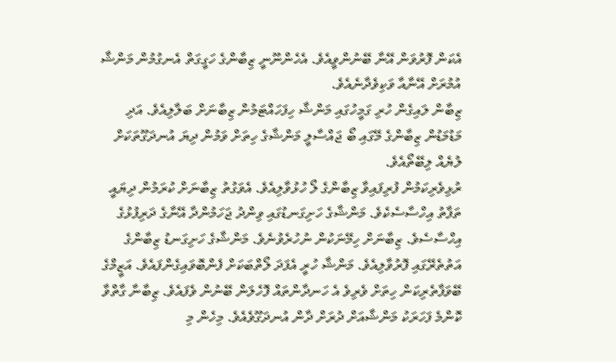އެކަން ފޮރުވަން އޭނާ ބޭނުންވީއެވެ. އެހެންނޫނީ ޒިބާންގެ ހަގީގަތް އެނގުމުން މަންޝާ އުމުރަށް އޭނާއާ ވަކިވެދާނެއެވެ.
ޒިބާން ލައިގެން ހުރި ގަމީހުގައި މަންޝާ ހިފަހައްޓަމުން ޒިބާނަށް ބަލާލިއެވެ. އަދި މަޑުމަޑުން ޒިބާންގެ މޭގައި ބޯ ޖައްސާލީ މަންޝާގެ ހިތަށް ވަމުން ދިޔަ އުނދަގޫތަކަށް ލުޔެއް ލިބޭތޯއެވެ.
ރުޅިވެރިކަމުން ފުރިފައިވާ ޒިބާންގެ ލޯ ހުޅުވާލިއެވެ. އެވަގުތު ޒިބާނަށް ކުރަމުން ދިޔައީ ތަފާތު އިހްސާސެކެވެ. މަންޝާގެ ހަށިގަނޑުގައި ވިންދު ޖަހަމުންދާ އޭނާގެ ދަރިފުޅުގެ އިހްސާސެވެ. ޒިބާނަށް ހިމޭނަކުން ނުހުރެވުނެވެ. މަންޝާގެ ހަށިގަނޑު ޒިބާންގެ އަތުތެރޭގައި ފޮރުވާލިއެވެ. މަންޝާ ހުރީ އެފަދަ ލޯތްބަކަށް ފެންބޮވައިގެންފައެވެ. އަޒީމްގެ ބޭވަފާތެރިކަން ހިތަށް ވެރިވެ އެ ހަނދާންތައް ފޮހެލަން ބޭނުން ވެފައެވެ. ޒިބާނާ ގާތްވާ ކޮންމެ ފަހަރަކު މަންޝާއަށް ދުރަށް ދާން އުނދަގޫވެއެވެ. މިހެން މި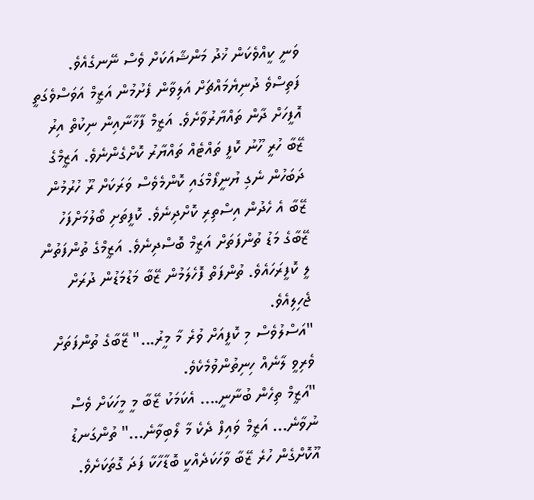ވަނީ ކީއްވެކަން ޚުދު މަންޝާއަކަށް ވެސް ނޭނގެއެވެ.
ފަތިސްވެ ދުނިޔެމައްޗަށް އަލިވާން ފެށުމުން އަޒީމް އަވަސްވެގަތީ އޮފީހަށް ދާން ތައްޔާރުވާށެވެ. އަޒީމް ފާޚާނާއިން ނިކުތް އިރު ޒޭބާ ހުރީ ހޫނު ކޮފީ ތައްޓެއް ތައްޔާރު ކޮށްގެންނެވެ. އަޒީމްގެ ދަބަހުން ނެގި ޔުނީފޯމްގައި ކޮންމެވެސް ވަރަކަށް ރޫ ހުރުމުން ޒޭބާ އެ ހެދުން އިސްތިރި ކޮށްދިނެވެ. ކޮފީތަށި ބޯލުމަށްފަހު ޒޭބާގެ މަޑު ތުންފަތަށް އަޒީމް ބޮސްދިނެވެ. އަޒީމްގެ ތުންފަތުން ލީ ކޮފީރަހައެވެ. ތުންފަތް ފޮހެލަމުން ޒޭބާ މަޑުމަޑުން ދުރަށް ޖެހިލިއެވެ.
"އަސްލުވެސް މި ކޮފީއަށް ވުރެ މާ މީރު..." ޒޭބާގެ ތުންފަތަށް ވެރިވީ ލާނެއް ހިނިތުންވުމެކެވެ.
"އަޒީމް ތިހެން ބުނާނީ.... އެކަމަކު ޒޭބާ މީ މީހަކަށް ވެސް ނުވާނެ... އަޒީމް ވައިފް ދެކެ މާ ލޯބިވާނެ..." ތުންގަނޑު އޫކޮށްގެން ހުރެ ޒޭބާ ވާހަކަދެއްކީ ބޮޑާހާކާ ފަދަ ގޮތަކަށެވެ.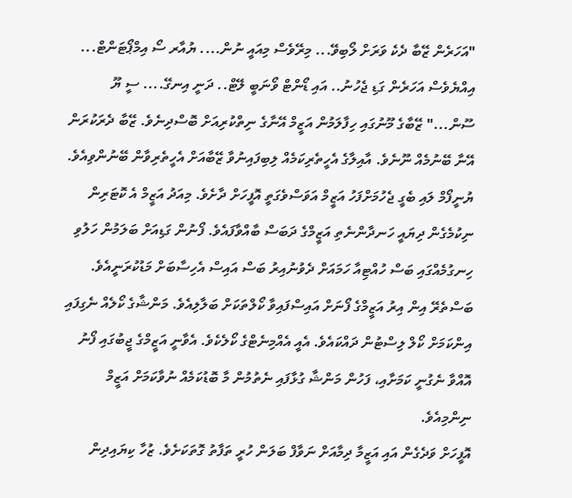"އަހަރެން ޒޭބާ ދެކެ ވަރަށް ލޯބިވޭ... މިރޭވެސް މިއައީ ނުން.... ޔުއާރ ސޯ އިމްޕޯޓަންޓް... އިއްޔެވެސް އަހަރެން ގަޑި ޖެހުނު.. އައި ޑޯންޓް ވޯނަބީ ލޭޓް.. ދަނީ އިނގޭ.... ސީ ޔޫ ސޫން..." ޒޭބާގެ މޫނުގައި ހިފާލަމުން އަޒީމް އޭނާގެ ނިތްކުރިއަށް ބޮސްދިނެވެ. ޒޭބާ ދެރަކުރަން އޭނާ ބޭނުމެއް ނޫނެވެ. އާއިލާގެ އެހީތެރިކަމެއް ލިބިފައިނުވާ ޒޭބާއަށް އެހީތެރިވާން ބޭނުންވިއެވެ.
ޔުނީފޯމް ލައި ބެގީ ޖެހުމަށްފަހު އަޒީމް އަވަސްވެގަތީ އޮފީހަށް ދާށެވެ. މިއަދު އަޒީމް އެ ކޮޓަރިން ނިކުމެގެން ދިޔައީ ހަނދާންނެތި އަޒީމްގެ ދަބަސް ބާއްވާފައެވެ. ފޯނުން ގަޑިއަށް ބަލަމުން ހަލުވި ހިނގުމެއްގައި ބަސް ހުއްޓިއާ ހަމައަށް ދެވުނުއިރު ބަސް އައިސް އެހިސާބަށް މަޑުކުރަނީއެވެ. ބަސްތެރޭ އިން އިރު އަޒީމްގެ ފޯނަށް އައިސްފައިވާ ކޯލްތަކަށް ބަލާލިއެވެ. މަންޝާގެ ކޯލެއް ނެގިފައި އިންކަމަށް ކޯލް ލިސްޓުން ދައްކައެވެ. އެއީ އެއްމިނެޓްގެ ކޯލެކެވެ. އެވާނީ އަޒީމްގެ ޖީބުގައި ފޯނު އޮއްވާ ނެގުނީ ކަމަށާއި، ފަހުން މަންޝާ ގުޅާފައި ނެތުމުން މާ ބޮޑުކަމެއް ނުވާކަމަށް އަޒީމް ނިންމިއެވެ.
އޮފީހަށް ވަދެގެން އައި އަޒީމާ ދިމާއަށް ނަވާފް ބަލަން ހުރީ ތަފާތު ގޮތަކަށެވެ. ޒުހާ ކިޔައިދިން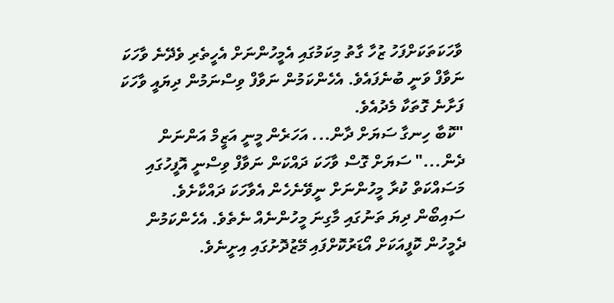ވާހަކަތަކަށްފަހު ޒުހާ ގާތު މިކަމުގައި އެމީހުންނަށް އެހީތެރި ވެދޭނެ ވާހަކަ ނަވާފް ވަނީ ބުނެފައެވެ. އެހެންކަމުން ނަވާފް ވިސްނަމުން ދިޔައީ ވާހަކަ ފަށާނެ ގޮތަކާ މެދުއެވެ.
"ކޮބާ ހިނގާ ސަޔަށް ދާން... އަހަރެން މީނީ އަޒީމް އަންނަން ދެން..." ސަޔަށް ގޮސް ވާހަކަ ދައްކަން ނަވާފް ވިސްނީ އޮފީހުގައި މަސައްކަތް ކުރާ މީހުންނަށް ނީވޭނެހެން އެވާހަކަ ދައްކާށެވެ.
ސައިބޯން ދިޔަ ތަނުގައި މާގިނަ މީހުންނެއް ނެތެވެ. އެހެންކަމުން ދެމީހުން ކޮފީއަކަށް އޯޑަރުކޮށްފައި މޭޒުދޮށުގައި އިށީނެވެ.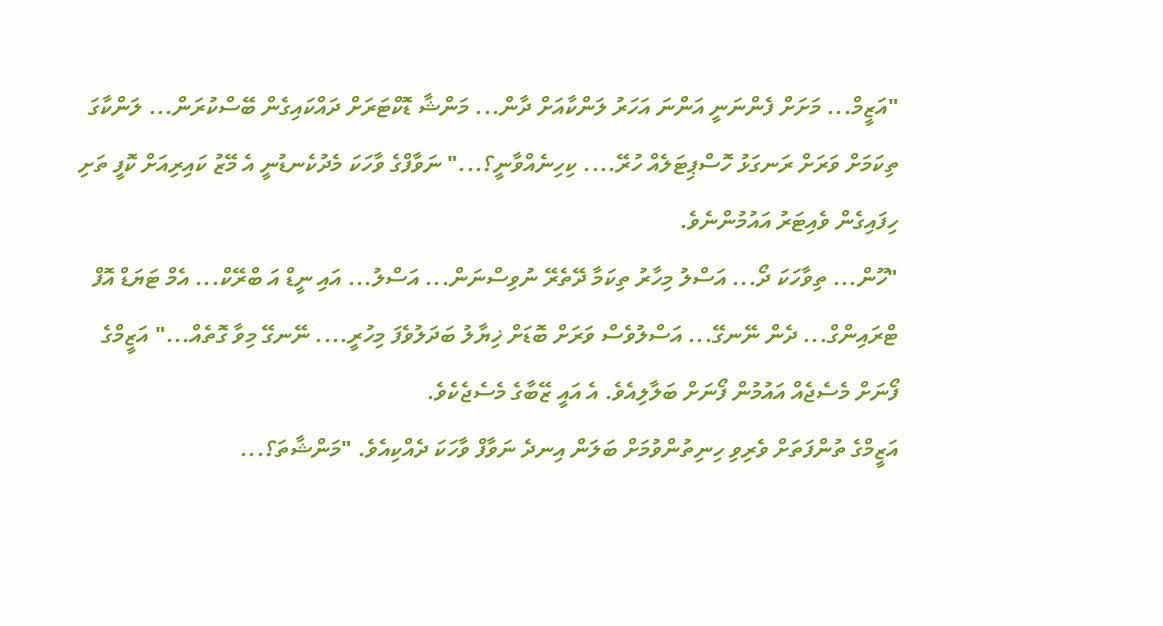"އަޒީމް... މަށަށް ފެންނަނީ އަންނަ އަހަރު ލަންކާއަށް ދާން... މަންޝާ ޑޮކްޓަރަށް ދައްކައިގެން ބޭސްކުރަން... ލަންކާގަ ތިކަމަށް ވަރަށް ރަނގަޅު ހޮސްޕިޓަލެއް ހުރޭ.... ކިހިނެއްވާނީ؟..." ނަވާފްގެ ވާހަކަ މެދުކެނޑުނީ އެ މޭޒު ކައިރިއަށް ކޮފީ ތަށި ހިފައިގެން ވެއިޓަރު އައުމުންނެވެ.
"ހޫން... ތިވާހަކަ ދޯ... އަސްލު މިހާރު ތިކަމާ ދޭތެރޭ ނުވިސްނަން... އަސްލު... އައި ނީޑް އަ ބްރޭކް... އެމް ޓަޔަޑް އޮފް ޓްރައިންގް... ދެން ނޭނގޭ... އަސްލުވެސް ވަރަށް ބޮޑަށް ޚިޔާލު ބަދަލުވެފަ މިހުރީ.... ނޭނގޭ މިވާ ގޮތެއް..." އަޒީމްގެ ފޯނަށް މެސެޖެއް އައުމުން ފޯނަށް ބަލާލިއެވެ. އެ އައީ ޒޭބާގެ މެސެޖެކެވެ.
އަޒީމްގެ ތުންފަތަށް ވެރިވި ހިނިތުންވުމަށް ބަލަން އިނދެ ނަވާފް ވާހަކަ ދެއްކިއެވެ. "މަންޝާތަ؟...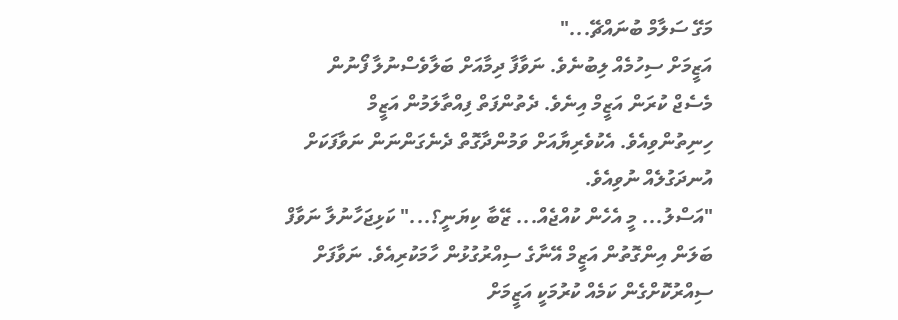މަގޭ ސަލާމް ބުނައްޗޭ..."
އަޒީމަށް ސިހުމެއް ލިބުނެވެ. ނަވާފާ ދިމާއަށް ބަލާވެސްނުލާ ފޯނުން މެސެޖް ކުރަން އަޒީމް އިނެވެ. ދެތުންފަތް ފިއްތާލަމުން އަޒީމް ހިނިތުންވިއެވެ. އެކުވެރިޔާއަށް ވަމުންދާގޮތް ދެނެގަންނަން ނަވާފަކަށް އުނދަގުލެއް ނުވިއެވެ.
"އަސްލު... މީ އެހެން ކުއްޖެއް... ޒޭބާ ކިޔަނީ؟..." ކަޅިޖަހާނުލާ ނަވާފް ބަލަން އިންގޮތުން އަޒީމް އޭނާގެ ސިއްރުގުޅުން ހާމަކުރިއެވެ. ނަވާފަށް ސިއްރުކޮށްގެން ކަމެއް ކުރުމަކީ އަޒީމަށް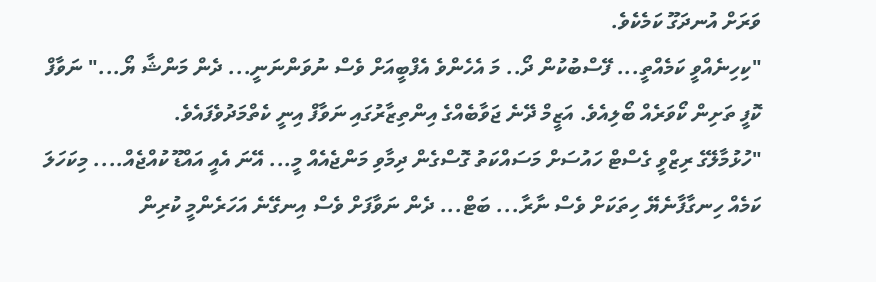ވަރަށް އުނދަގޫ ކަމެކެވެ.
"ކިހިނެއްވީ ކަމެއްތީ... ފޭސްބުކުން ދޯ.. މަ އެހެންވެ އެފްބީއަށް ވެސް ނުވަންނަނީ... ދެން މަންޝާ ޔޯ..." ނަވާފް ކޮފީ ތަށިން ކޯވަރެއް ބޯލިއެވެ. އަޒީމް ދޭނެ ޖަވާބެއްގެ އިންތިޒާރުގައި ނަވާފް އިނީ ކެތްމަދުވެފައެވެ.
"ހުޅުމާލޭގެ ރިޒްވީ ގެސްޓް ހައުސަށް މަސައްކަތު ގޮސްގެން ދިމާވި މަންޖެއެއް މީ... އޭނަ އެއީ އައްޑޫ ކުއްޖެއް.... މިކަހަލަ ކަމެއް ހިނގާފާނެޔޭ ހިތަކަށް ވެސް ނާރާ... ބަޓް... ދެން ނަވާފަށް ވެސް އިނގޭނެ އަހަރެންމީ ކުރިން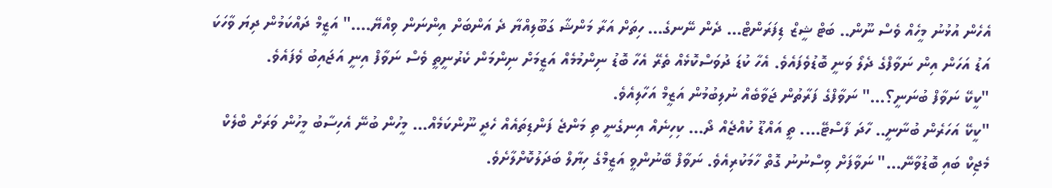އެހެން އުޅުނު މީހެއް ވެސް ނޫން.. ބަޓް ޝީޒް ޑިފަރަންޓް... ދެން ނޭނގެ... ހިތަށް އަރާ މަންޝާ ގަބޫލިއްޔާ ދެ އަންބަށް އިންނަން ވިއްޔޭ...." އަޒީމް ދައްކަމުން ދިޔަ ވާހަކަ އަޑު އަހަން އިން ނަވާފްގެ ދެލޯ ވަނީ ބޮޑުވެފައެވެ. އެހާ ކުޑަ ދުވަސްކޮޅެއް ތެރޭ އެހާ ބޮޑު ނިންމުމެއް އަޒީމަށް ނިންމަން ކެރުނީތީ ވެސް ނަވާފް އިނީ އަޖައިބު ވެފައެވެ.
"ކީކޭ ނަވާފް ބުނަނީ؟..." ނަވާފްގެ ފަރާތުން ޖަވާބެއް ނުލިބުމުން އަޒީމް އަހާލިއެވެ.
"ކީކޭ އަހަރެން ބުނާނީ.. ހާދަ ފާސްޓޭ.... ތީ އައްޑޫ ކުއްޖެއް ދޯ... ކިހިނެއް އިނގެނީ ތި މަންޖެ ފަންޑިތައެއް ހެދީ ނޫންކަމެއް... މީހުން ބުނޭ އެހިސާބު މީހުން ވަރަށް ބްލެކް މެޖިކް ބައި ބޮޑުވާނޭ..." ނަވާފަށް ވިސްނުނު ގޮތް ހާމަކުރިއެވެ. ނަވާފް ބޭނުންވީ އަޒީމްގެ ހިޔާލް ބަދަލުކޮށްލާށެވެ.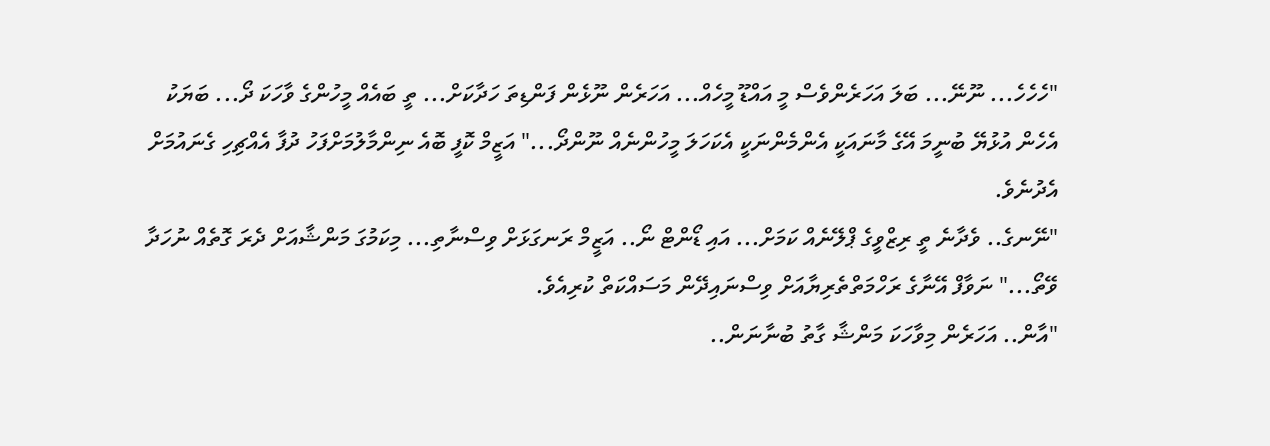"ހެހެހެ... ނޫނޭ... ބަލަ އަހަރެންވެސް މީ އައްޑޫ މީހެއް... އަހަރެން ނޫޅެން ފަންޑިތަ ހަދާކަށް... ތީ ބައެއް މީހުންގެ ވާހަކަ ދޯ... ބަޔަކު އެހެން އުޅުޔޭ ބުނީމަ އޭގެ މާނައަކީ އެންމެންނަކީ އެކަހަލަ މީހުންނެއް ނޫންދޯ..." އަޒީމް ކޮފީ ބޮއެ ނިންމާލުމަށްފަހު ދުފާ އެއްޗިހި ގެނައުމަށް އެދުނެވެ.
"ނޭނގެ.. ވެދާނެ ތީ ރިޒްވީގެ ޕްލޭނެއް ކަމަށް... އައި ޑޯންޓް ނޯ.. އަޒީމް ރަނގަޅަށް ވިސްނާތި... މިކަމުގަ މަންޝާއަށް ދެރަ ގޮތެއް ނުހަދާ ވޭތޯ..." ނަވާފް އޭނާގެ ރަހްމަތްތެރިޔާއަށް ވިސްނައިދޭން މަސައްކަތް ކުރިއެވެ.
"އާން.. އަހަރެން މިވާހަކަ މަންޝާ ގާތު ބުނާނަން..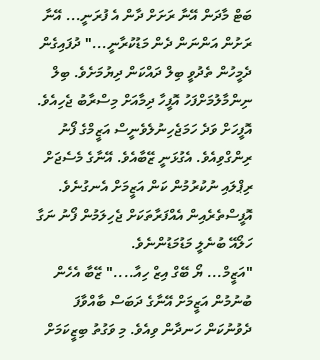ބަޓް މާދަން އޭނާ ރަށަށް ދާން އެ ފުރަނީ... އޭނާ ރަށުން އަންނަން ދެން މަޑުކުރާނީ..." ދުފައިގެން ދެމީހުން ތެދުވީ ބިލް ދައްކަން ދިޔުމަށެވެ. ބިލް ނިންމާލުމަށްފަހު އޮފީހާ ދިމާއަށް މިސްރާބު ޖެހިއެވެ.
އޮފީހަށް ވަދެ ހަމަޖެހިނުލެވެނީސް އަޒީމްގެ ފޯނު ރިންގްވިއެވެ. އެގުޅަނީ ޒޭބާއެވެ. އޭނާގެ މެސެޖަށް ރިޕްލައި ނުކުރުމުން ކަން އަޒީމަށް އެނގުނެވެ. އޮފީސްތެރެއިން އެއްފަރާތަކަށް ޖެހިލަމުން ފޯނު ނަގާ ހަލޯއޭ ބުނެލީ މަޑުމަޑުންނެވެ.
"އަޒީމް... ޔޯ ބޭގް އިޒް ހިއާ...." ޒޭބާ އެހެން ބުނުމުން އަޒީމަށް އޭނާގެ ދަބަސް ބާއްވާފަ ދެވުނުކަން ހަނދާން ވިއެވެ. މި ވަގުތު ބިޒީކަމަށް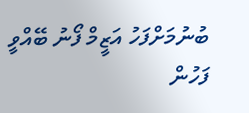ބުނުމަށްފަހު އަޒީމް ފޯނު ބޭއްވީ ފަހުން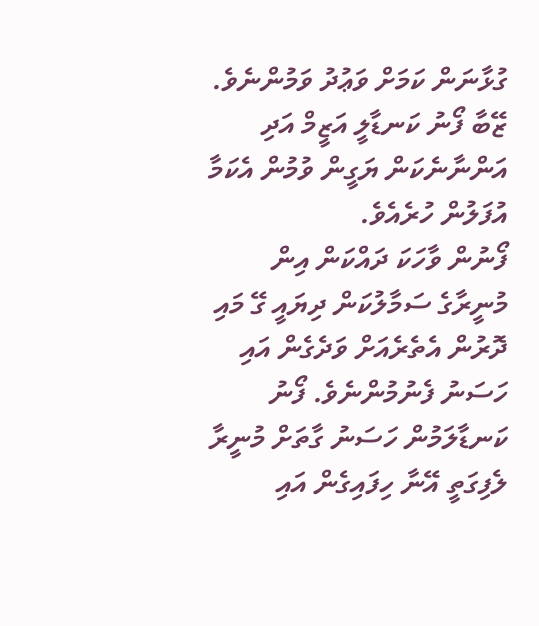ގުޅާނަން ކަމަށް ވަޢުދު ވަމުންނެވެ. ޒޭބާ ފޯނު ކަނޑާލީ އަޒީމް އަދި އަންނާނެކަން ޔަގީން ވުމުން އެކަމާ އުފަލުން ހުރެއެވެ.
ފޯނުން ވާހަކަ ދައްކަން އިން މުނީރާގެ ސަމާލުކަން ދިޔައީ ގޭ މައި ދޮރުން އެތެރެއަށް ވަދެގެން އައި ހަސަނު ފެނުމުންނެވެ. ފޯނު ކަނޑާލަމުން ހަސަނު ގާތަށް މުނީރާ ލެފިގަތީ އޭނާ ހިފައިގެން އައި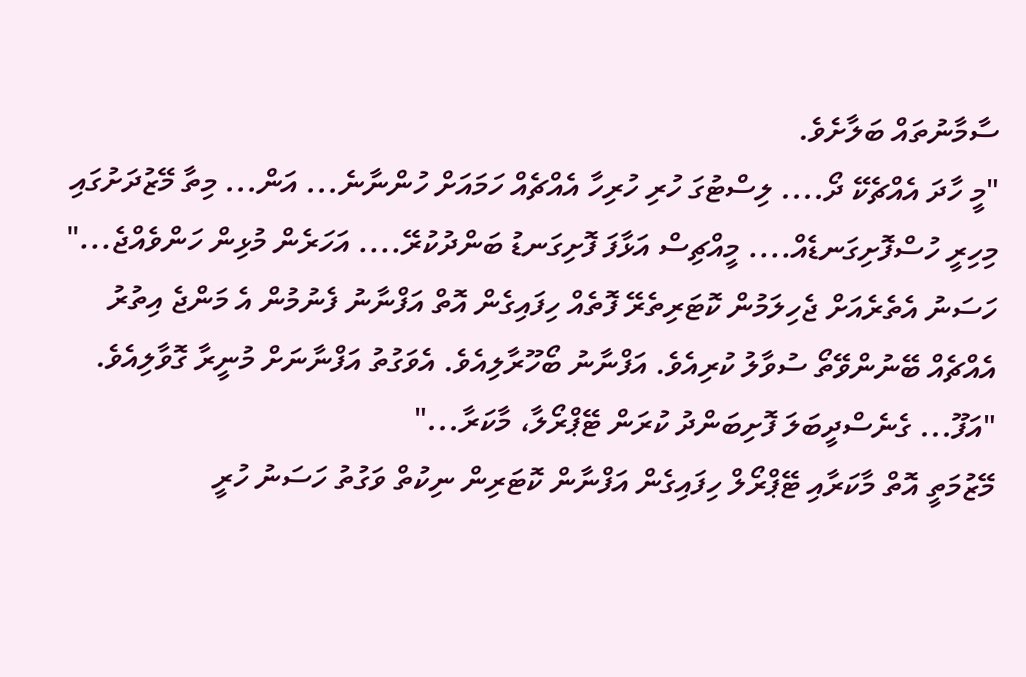ސާމާނުތައް ބަލާށެވެ.
"މީ ހާދަ އެއްޗެކޭ ދޯ.... ލިސްޓުގަ ހުރި ހުރިހާ އެއްޗެއް ހަމައަށް ހުންނާނެ... އަން... މިތާ މޭޒުދަށުގައި މިހިރީ ހުސްފޮށިގަނޑެއް.... މީއްޗިސް އަޅާފަ ފޮށިގަނޑު ބަންދުކުރޭ.... އަހަރެން މުޅިން ހަންވެއްޖެ..." ހަސަނު އެތެރެއަށް ޖެހިލަމުން ކޮޓަރިތެރޭ ފޮތެއް ހިފައިގެން އޮތް އަފްނާނު ފެނުމުން އެ މަންޖެ އިތުރު އެއްޗެއް ބޭނުންވޭތޯ ސުވާލު ކުރިއެވެ. އަފްނާނު ބޯހޫރާލިއެވެ. އެވަގުތު އަފްނާނަށް މުނީރާ ގޮވާލިއެވެ. "އަފޫ... ގެނެސްދީބަލަ ފޮށިބަންދު ކުރަން ޓޭޕްރޯލާ، މާކަރާ..."
މޭޒުމަތީ އޮތް މާކަރާއި ޓޭޕްރޯލް ހިފައިގެން އަފްނާން ކޮޓަރިން ނިކުތް ވަގުތު ހަސަނު ހުރީ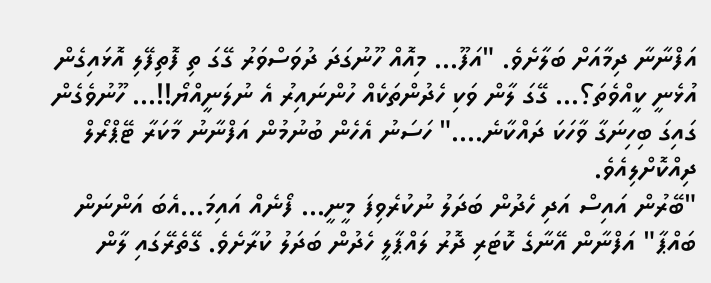އަފްނާނާ ދިމާއަށް ބަލާށެވެ. "އަފޫ... މިއޮއް ހޫނުގަދަ ދުވަސްވަރު ގޭގަ ތި ފޮތިފޭލި އޮޅައިގެން އުޅެނީ ކީއްވެތަ؟... ގޭގަ ލާން ވަކި ހެދުންތަކެއް ހުންނައިރު އެ ނުލަނީއްޔޯ!!... ހޫނުވެގެން ގައިގަ ބިހިނަގާ ވާހަކަ ދައްކާނެ...." ހަސަނު އެހެން ބުނުމުން އަފްނާނު މާކަރާ ޓޭޕްރޯލް ދިއްކޮށްލިއެވެ.
"ބޭރުން އައިސް އަދި ހެދުން ބަދަލު ނުކުރެވިފަ މީނީ... ފޯނެއް އައިމަ...އެބަ އަންނަން ބައްޕާ" އަފްނާން އޭނާގެ ކޮޓަރި ދޮރު ލައްޕާލީ ހެދުން ބަދަލު ކުރާށެވެ. ގޭތެރޭގައި ލާން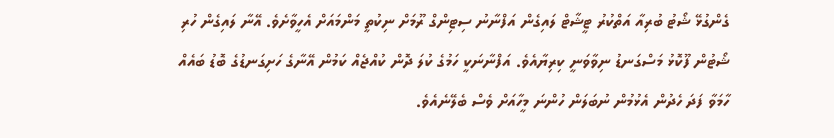ގެންގުޅޭ ޝޯޓު ބުރިއާ އަތްކުރު ޓީޝާޓް ލައިގެން އަފްނާނު ސިޓިންގް ރޫމަށް ނިކުތީ މަންމައަށް އެހީވާށެވެ. އޭނާ ލައިގެން ހުރި ޝޯޓުން ފޫކޮޅު މަސްގަނޑު ނިވާވަނީ ކިރިޔާއެވެ. އަފްނާނަކީ ހަމުގެ ކުލަ ދޮން ކުއްޖެއް ކަމުން އޭނާގެ ހަށިގަނޑުގެ ބޮޑު ބައެއް ހާމަވާ ފަދަ ހެދުން އެޅުމުން ނުބަލަން ހުންނަ މީހާއަށް ވެސް ބެލޭނެއެވެ.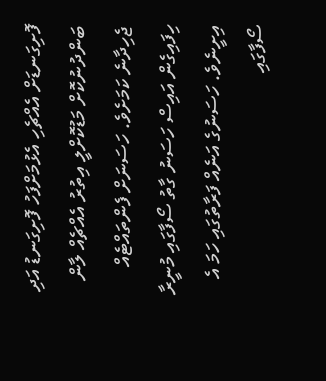ފޮށިގަނޑަށް އެއްޗެހި އެޅުމަށްފަހު ފޮށިގަނޑު އަދި ބަންދުނުކޮށް މަޑުކޮށްލީ އިތުރު އެއްޗެއް ލާން ޖެހިދާނެ ކަމަށެވެ. ހަސަނަށް ފެންތައްޓެއް ހިފައިގެން އައިސް ހަސަނު ގާތު ސޯފާގައި މުނީރާ އިށީނެވެ. ހަސަނުގެ އަނެއް ފަރާތުގައި ހަމަ އެ ސޯފާގައި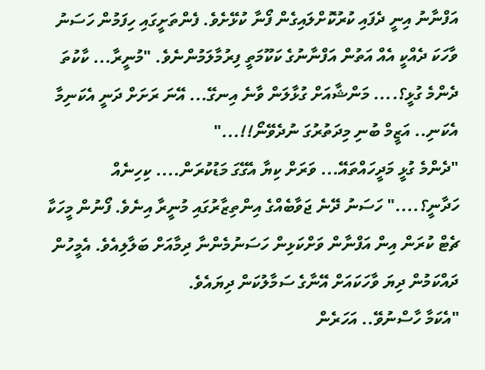އަފްނާނު އިނީ ދެފައި ކުރުކޮށްލައިގެން ފޯނާ ކުޅޭށެވެ. ފެންތަށީގައި ހިފަމުން ހަސަނު ވާހަކަ ދެއްކީ އެއް އަތުން އަފްނާނުގެ ކަކޫމަތީ ފިރުމާލަމުންނެވެ. "މުނީރާ... ކާކުތަ ދެންމެ ގުޅީ؟.... މަންޝާއަށް ގުޅާލަން ވާނެ އިނގޭ... އޭނަ ރަށަށް ދަނީ އެކަނިމާ އެކަނި.. އަޒީމް ބުނި މިދަތުރުގަ ނުދެވޭނޯ!!..."
"ދެންމެ ގުޅީ މަދީހައްތައޭ... ވަރަށް ކިޔާ އެގޭގަ މަޑުކުރަން.... ކިހިނެއް ހަދާނީ؟...." ހަސަނު ދޭނެ ޖަވާބެއްގެ އިންތިޒާރުގައި މުނީރާ އިނެވެ. ފޯނުން މީހަކާ ޗެޓް ކުރަން އިން އަފްނާން ވަށްކަޅިން ހަސަނުމެންނާ ދިމާއަށް ބަލާލިއެވެ. އެމީހުން ދައްކަމުން ދިޔަ ވާހަކައަށް އޭނާގެ ސަމާލުކަން ދިޔައެވެ.
"އެކަމާ ހާސްނުވޭ.. އަހަރެން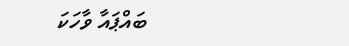ބައްޕައާ ވާހަކަ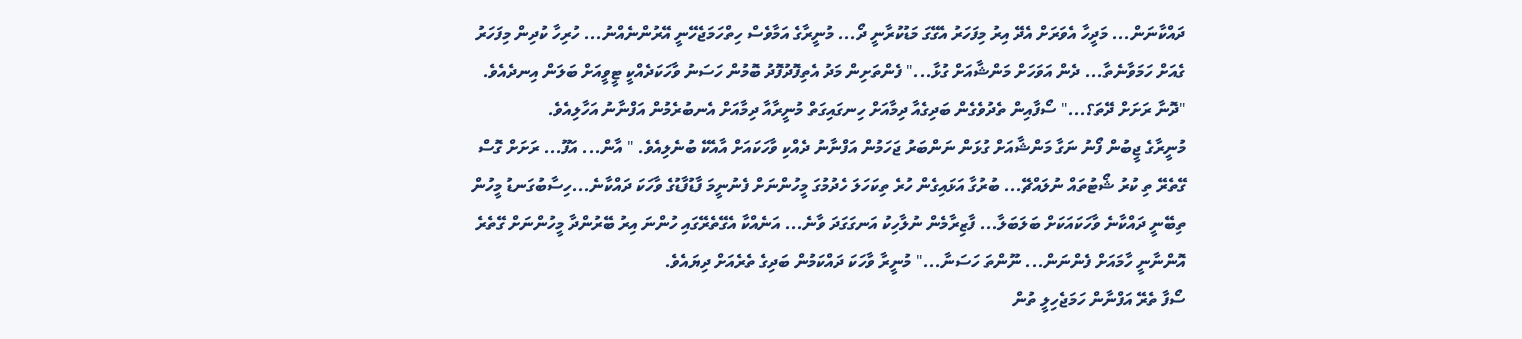ދައްކާނަން... މަދީހާ އެވަރަށް އެދޭ އިރު މިފަހަރު އެގޭގަ މަޑުކުރާނީ ދޯ... މުނީރާގެ އަމާވެސް ހިތްހަމަޖެހޭނީ އޭރުންނެއްނު... ހުރިހާ ކުދިން މިފަހަރު ގެއަށް ހަމަވާނެތާ... ދެން އަވަހަށް މަންޝާއަށް ގުޅާ..." ފެންތަށިން މަދު އެތިފޮދުފޮދު ބޮމުން ހަސަނު ވާހަކަދެއްކީ ޓީވީއަށް ބަލަން އިނދެއެވެ.
"ދޮނާ ރަށަށް ދޭތަ؟..." ސޯފާއިން ތެދުވެގެން ބަދިގެއާ ދިމާއަށް ހިނގައިގަތް މުނީރާއާ ދިމާއަށް އެނބުރެމުން އަފްނާނު އަހާލިއެވެ.
މުނީރާގެ ޖީބުން ފޯނު ނަގާ މަންޝާއަށް ގުޅަން ނަންބަރު ޖަހަމުން އަފްނާނު ދެއްކި ވާހަކައަށް އާއެކޭ ބުނެލިއެވެ. " އާން... އަފޫ... ރަށަށް ގޮސް ގޭތެރޭ ތި ކުރު ޝޯޓުތައް ނުލައްޗޭ... ބުރުގާ އަޅައިގެން ހުރެ ތިކަހަލަ ހެދުމުގަ މީހުންނަށް ފެނުނީމަ ފާޑުފާޑުގެ ވާހަކަ ދައްކާނެ...ހިސާބުގަނޑު މީހުން ތިބޭނީ ދައްކާނެ ވާހަކައަކަށް ބަލަބަލާ... ފާޒިރާމެން ނުލާހިކު އަނގަގަދަ ވާނެ... އަނެއްކާ އެގޭތެރޭގައި ހުންނަ އިރު ބޭރުންދާ މީހުންނަށް ގޭތެރެ އޮންނާނީ ހާމައަށް ފެންނަން... ނޫންތަ ހަސަނާ..." މުނީރާ ވާހަކަ ދައްކަމުން ބަދިގެ ތެރެއަށް ދިޔައެވެ.
ސޯފާ ތެރޭ އަފްނާން ހަމަޖެހިލީ ތުން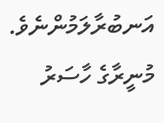އަނބުރާލަމުންނެވެ. މުނީރާގެ ހާސަރު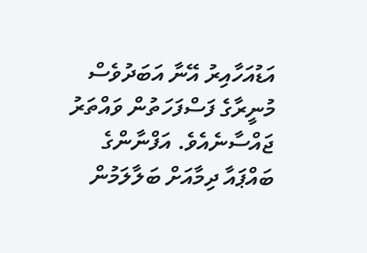އަޑުއަހާއިރު އޭނާ އަބަދުވެސް މުނީރާގެ ފަސްފަހަތުން ވައްތަރު ޖައްސާނެއެވެ. އަފްނާންގެ ބައްޕައާ ދިމާއަށް ބަލާލަމުން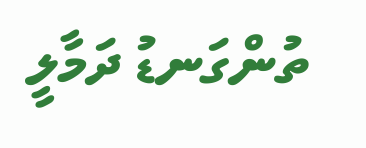ތުންގަނޑު ދަމާލީ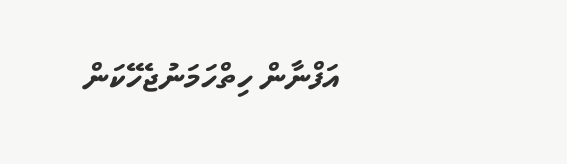އަފްނާން ހިތްހަމަނުޖެހޭކަން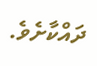ދައްކާށެވެ.